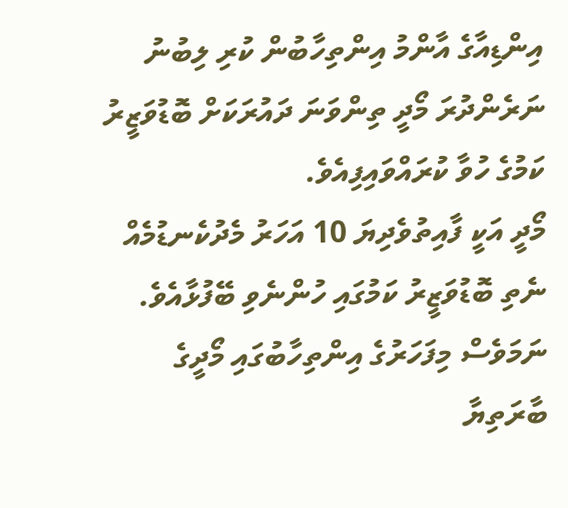އިންޑިއާގެ އާންމު އިންތިހާބުން ކުރި ލިބުނު ނަރެންދުރަ މޯދީ ތިންވަނަ ދައުރަކަށް ބޮޑުވަޒީރު ކަމުގެ ހުވާ ކުރައްވައިފިއެވެ.
މޯދީ އަކީ ފާއިތުވެދިޔަ 10 އަހަރު މެދުކެނޑުމެއް ނެތި ބޮޑުވަޒީރު ކަމުގައި ހުންނެވި ބޭފުޅާއެވެ. ނަމަވެސް މިފަހަރުގެ އިންތިހާބުގައި މޯދީގެ ބާރަތިޔާ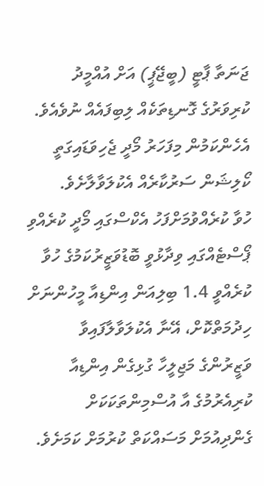ޖަނަތާ ޕާޓީ (ބީޖޭޕީ) އަށް އުއްމީދު ކުރިވަރުގެ ގޮނޑިތަކެއް ލިބިފައެއް ނުވެއެވެ. އެހެންކަމުން މިފަހަރު މޯދީ ޖެހިވަޑައިގަތީ ކޯލިޝަން ސަރުކާރެއް އެކުލަވާލާށެވެ.
ހުވާ ކުރެއްވުމަށްފަހު އެކްސްގައި މޯދީ ކުރެއްވި ޕޯސްޓެއްގައި ވިދާޅުވީ ބޮޑުވަޒީރުކަމުގެ ހުވާ ކުރެއްވީ 1.4 ބިލިއަން އިންޑިއާ މީހުންނަށް ހިދުމަތްކޮށް، އޭނާ އެކުލަވާލާފައިވާ ވަޒީރުންގެ މަޖިލީހާ ގުޅިގެން އިންޑިއާ ކުރިއެރުމުގެ އާ އުސްމިންތަކަކަށް ގެންދިއުމަށް މަސައްކަތް ކުރުމަށް ކަމަށެވެ.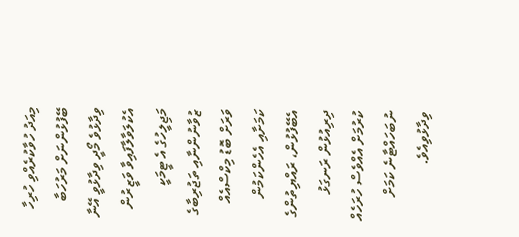މިއަދު ހުވާކުރެއްވި ހުރިހާ ބޭފުޅުންނަށް މަރުހަބާ ވިދާޅުވެ މޯދީ ވިދާޅުވީ އޭނާ އެކުލަވާލާފައިވާ ވަޒީރުން މަޖިލީހުގެ އެ ޓީމަކީ ޒުވާނުންނާއި ތަޖުރިބާގެ ވަރަށް ބޮޑު މިކްސްއެއް ކަމަށާއި އެހެންކަމުން އެބޭފުޅުން، ރައްޔިތުންގެ ދިރިއުޅުން ރަނގަޅު ކުރުމަށް އެއްވެސް ހުރަހެއް ނުބަހައްޓާނެ ކަމަށް ވިދާޅުވިއެވެ.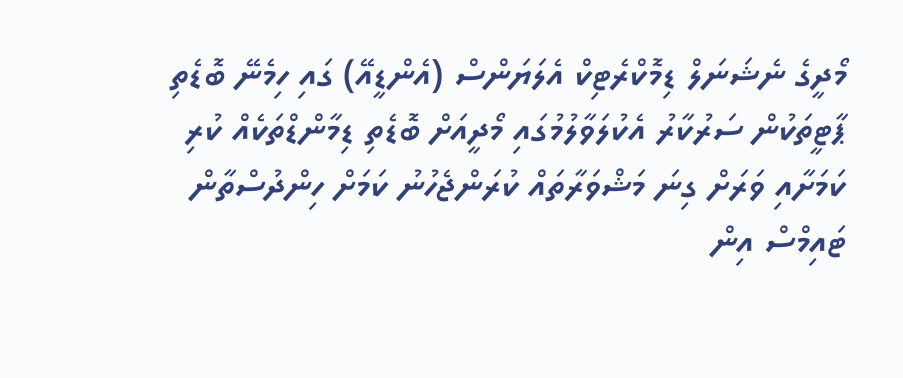މޯދީގެ ނެޝަނަލް ޑިމޮކްރެޓިކް އެލަޔަންސް (އެންޑީއޭ) ގައި ހިމެނޭ ބޮޑެތި ޕާޓީތަކުން ސަރުކާރު އެކުލަވާލުމުގައި މޯދީއަށް ބޮޑެތި ޑިމާންޑްތަކެއް ކުރި ކަމަށާއި ވަރަށް ގިނަ މަޝްވަރާތައް ކުރަންޖެހުނު ކަމަށް ހިންދުސްތާން ޓައިމްސް އިން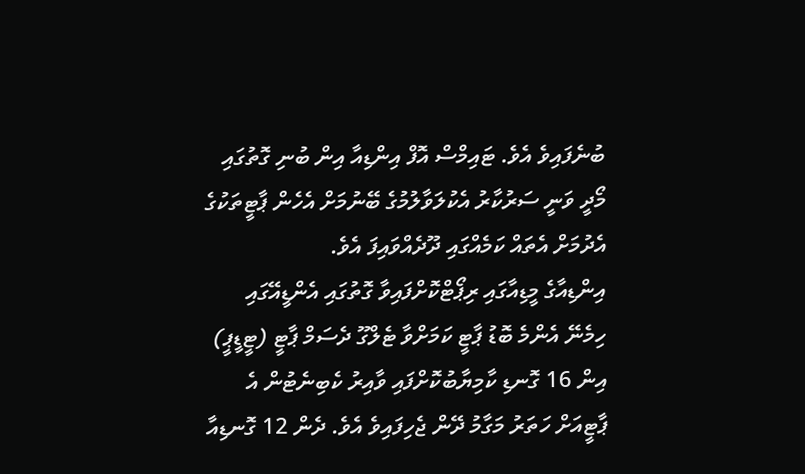ބުނެފައިވެ އެވެ. ޓައިމްސް އޮފް އިންޑިއާ އިން ބުނި ގޮތުގައި މޯދީ ވަނީ ސަރުކާރު އެކުލަވާލުމުގެ ބޭނުމަށް އެހެން ޕާޓީތަކުގެ އެދުމަށް އެތައް ކަމެއްގައި ދޫދެއްވައިފަ އެވެ.
އިންޑިއާގެ މީޑިއާގައި ރިޕޯޓްކޮށްފައިވާ ގޮތުގައި އެންޑީއޭގައި ހިމެނޭ އެންމެ ބޮޑު ޕާޓީ ކަމަށްވާ ޓެލްގޫ ދެސަމް ޕާޓީ (ޓީޑީޕީ) އިން 16 ގޮނޑި ކާމިޔާބުކޮށްފައި ވާއިރު ކެބިނެޓުން އެ ޕާޓީއަށް ހަތަރު މަގާމު ދޭން ޖެހިފައިވެ އެވެ. ދެން 12 ގޮނޑިއާ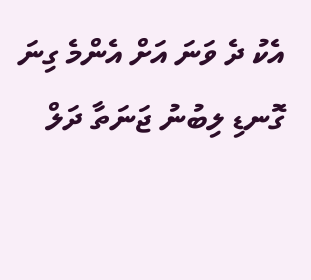އެކު ދެ ވަނަ އަށް އެންމެ ގިނަ ގޮނޑި ލިބުނު ޖަނަތާ ދަލް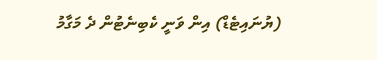(ޔުނައިޓެޑް) އިން ވަނީ ކެބިނެޓުން ދެ މަގާމު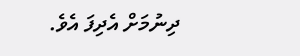ދިނުމަށް އެދިފަ އެވެ.